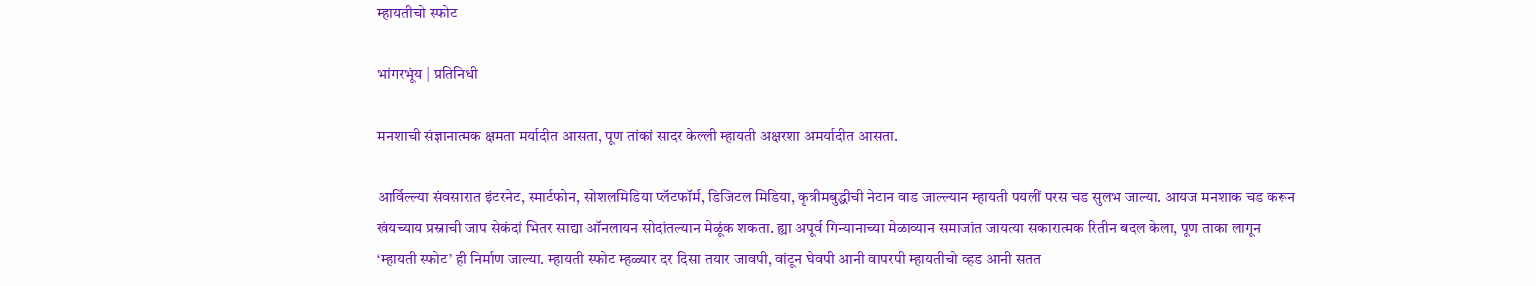म्हायतीचो स्फोट

भांगरभूंय | प्रतिनिधी

मनशाची संज्ञानात्मक क्षमता मर्यादीत आसता, पूण तांकां सादर केल्ली म्हायती अक्षरशा अमर्यादीत आसता.

आर्विल्ल्या संवसारात इंटरनेट, स्मार्टफोन, सोशलमिडिया प्लॅटफॉर्म, डिजिटल मिडिया, कृत्रीमबुद्धीची नेटान वाड जाल्ल्यान म्हायती पयलीं परस चड सुलभ जाल्या. आयज मनशाक चड करून खंयच्याय प्रस्नाची जाप सेकंदां भितर साद्या ऑनलायन सोदांतल्यान मेळूंक शकता. ह्या अपूर्व गिन्यानाच्या मेळाव्यान समाजांत जायत्या सकारात्मक रितीन बदल केला, पूण ताका लागून ‘म्हायती स्फोट’ ही निर्माण जाल्या. म्हायती स्फोट म्हळ्यार दर दिसा तयार जावपी, वांटून घेवपी आनी वापरपी म्हायतीचो व्हड आनी सतत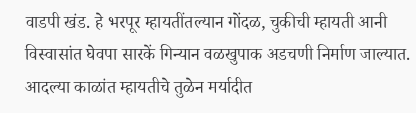वाडपी खंड. हे भरपूर म्हायतींतल्यान गोंदळ, चुकीची म्हायती आनी विस्वासांत घेवपा सारकें गिन्यान वळखुपाक अडचणी निर्माण जाल्यात. आदल्या काळांत म्हायतीचे तुळेन मर्यादीत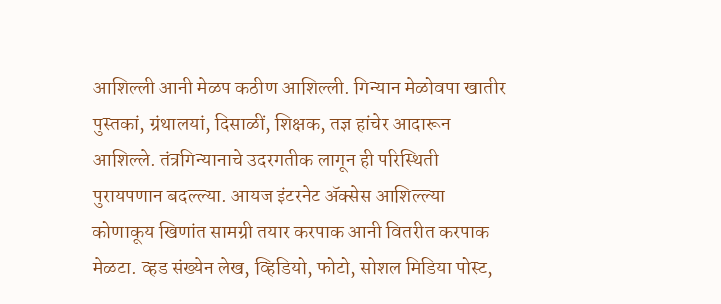आशिल्ली आनी मेळप कठीण आशिल्ली. गिन्यान मेळोवपा खातीर पुस्तकां, ग्रंथालयां, दिसाळीं, शिक्षक, तज्ञ हांचेर आदारून आशिल्ले. तंत्रगिन्यानाचे उदरगतीक लागून ही परिस्थिती पुरायपणान बदल्ल्या. आयज इंटरनेट ॲक्सेस आशिल्ल्या कोणाकूय खिणांत सामग्री तयार करपाक आनी वितरीत करपाक मेळटा. व्हड संख्येन लेख, व्हिडियो, फोटो, सोशल मिडिया पोस्ट,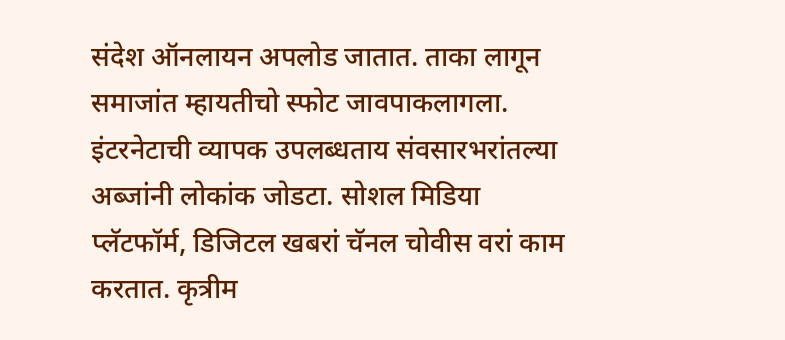संदेश ऑनलायन अपलोड जातात. ताका लागून समाजांत म्हायतीचो स्फोट जावपाकलागला.
इंटरनेटाची व्यापक उपलब्धताय संवसारभरांतल्या अब्जांनी लोकांक जोडटा. सोशल मिडिया प्लॅटफॉर्म, डिजिटल खबरां चॅनल चोवीस वरां काम करतात. कृत्रीम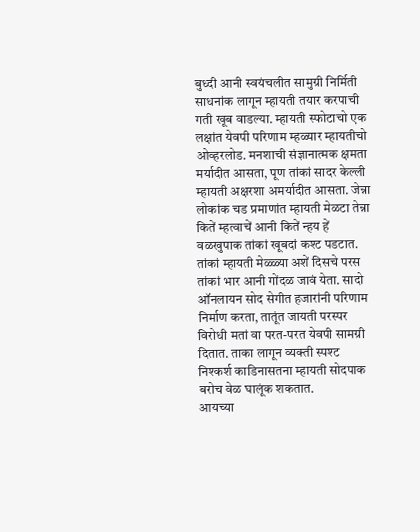बुध्दी आनी स्वयंचलीत सामुग्री निर्मिती साधनांक लागून म्हायती तयार करपाची गती खूब वाडल्या. म्हायती स्फोटाचो एक लक्षांत येवपी परिणाम म्हळ्यार म्हायतीचो ओव्हरलोड. मनशाची संज्ञानात्मक क्षमता मर्यादीत आसता, पूण तांकां सादर केल्ली म्हायती अक्षरशा अमर्यादीत आसता. जेन्ना लोकांक चड प्रमाणांत म्हायती मेळटा तेन्ना कितें म्हत्वाचें आनी कितें न्हय हें वळखुपाक तांकां खूबदां कश्ट पडटात. तांकां म्हायती मेळ्ळ्या अशें दिसचे परस तांकां भार आनी गोंदळ जावं येता. सादो ऑनलायन सोद सेगीत हजारांनी परिणाम निर्माण करता, तातूंत जायती परस्पर विरोधी मतां वा परत-परत येवपी सामग्री दितात. ताका लागून व्यक्ती स्पश्ट निश्कर्श काडिनासतना म्हायती सोदपाक बरोच वेळ घालूंक शकतात.
आयच्या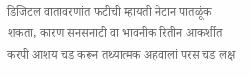डिजिटल वातावरणांत फटीची म्हायती नेटान पातळूंक शकता, कारण सनसनाटी वा भावनीक रितीन आकर्शीत करपी आशय चड करून तथ्यात्मक अहवालां परस चड लक्ष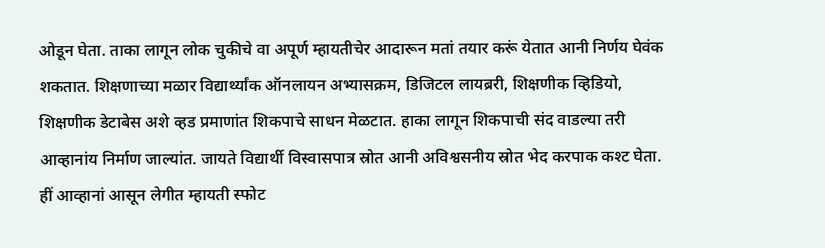ओडून घेता. ताका लागून लोक चुकीचे वा अपूर्ण म्हायतीचेर आदारून मतां तयार करूं येतात आनी निर्णय घेवंक शकतात. शिक्षणाच्या मळार विद्यार्थ्यांक ऑनलायन अभ्यासक्रम, डिजिटल लायब्ररी, शिक्षणीक व्हिडियो, शिक्षणीक डेटाबेस अशे व्हड प्रमाणांत शिकपाचे साधन मेळटात. हाका लागून शिकपाची संद वाडल्या तरी आव्हानांय निर्माण जाल्यांत. जायते विद्यार्थी विस्वासपात्र स्रोत आनी अविश्वसनीय स्रोत भेद करपाक कश्ट घेता. हीं आव्हानां आसून लेगीत म्हायती स्फोट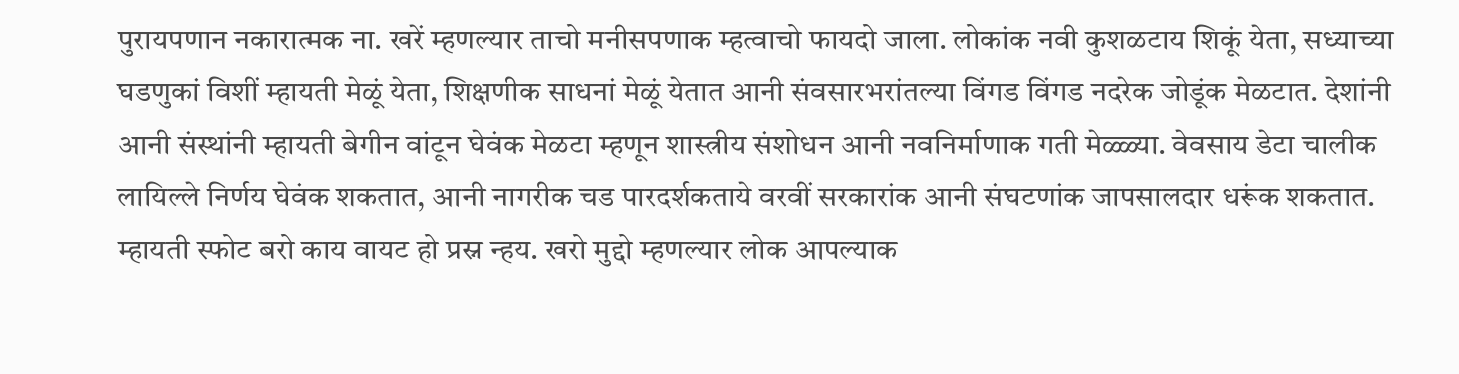पुरायपणान नकारात्मक ना. खरें म्हणल्यार ताचो मनीसपणाक म्हत्वाचो फायदो जाला. लोकांक नवी कुशळटाय शिकूं येता, सध्याच्या घडणुकां विशीं म्हायती मेळूं येता, शिक्षणीक साधनां मेळूं येतात आनी संवसारभरांतल्या विंगड विंगड नदरेक जोडूंक मेळटात. देशांनी आनी संस्थांनी म्हायती बेगीन वांटून घेवंक मेळटा म्हणून शास्त्रीय संशोधन आनी नवनिर्माणाक गती मेळ्ळ्या. वेवसाय डेटा चालीक लायिल्ले निर्णय घेवंक शकतात, आनी नागरीक चड पारदर्शकताये वरवीं सरकारांक आनी संघटणांक जापसालदार धरूंक शकतात.
म्हायती स्फोट बरो काय वायट हो प्रस्न न्हय. खरो मुद्दो म्हणल्यार लोक आपल्याक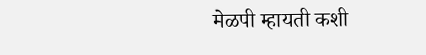मेळपी म्हायती कशी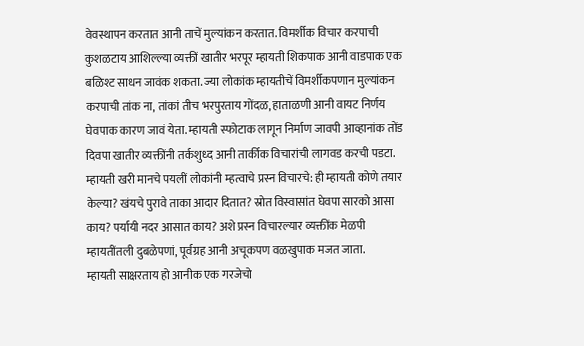वेवस्थापन करतात आनी ताचें मुल्यांकन करतात. विमर्शीक विचार करपाची कुशळटाय आशिल्ल्या व्यक्तीं खातीर भरपूर म्हायती शिकपाक आनी वाडपाक एक बळिश्ट साधन जावंक शकता. ज्या लोकांक म्हायतीचें विमर्शीकपणान मुल्यांकन करपाची तांक ना, तांकां तीच भरपुरताय गोंदळ, हाताळणी आनी वायट निर्णय घेवपाक कारण जावं येता. म्हायती स्फोटाक लागून निर्माण जावपी आव्हानांक तोंड दिवपा खातीर व्यक्तींनी तर्कशुध्द आनी तार्कीक विचारांची लागवड करची पडटा. म्हायती खरी मानचे पयलीं लोकांनी म्हत्वाचे प्रस्न विचारचे: ही म्हायती कोणे तयार केल्या? खंयचे पुरावे ताका आदार दितात? स्रोत विस्वासांत घेवपा सारको आसा काय? पर्यायी नदर आसात काय? अशे प्रस्न विचारल्यार व्यक्तींक मेळपी म्हायतींतली दुबळेपणां, पूर्वग्रह आनी अचूकपण वळखुपाक मजत जाता.
म्हायती साक्षरताय हो आनीक एक गरजेचो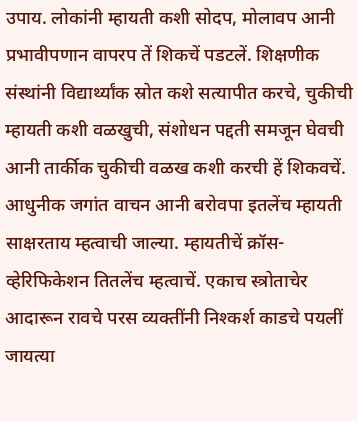उपाय. लोकांनी म्हायती कशी सोदप, मोलावप आनी प्रभावीपणान वापरप तें शिकचें पडटलें. शिक्षणीक संस्थांनी विद्यार्थ्यांक स्रोत कशे सत्यापीत करचे, चुकीची म्हायती कशी वळखुची, संशोधन पद्दती समजून घेवची आनी तार्कीक चुकीची वळख कशी करची हें शिकवचें. आधुनीक जगांत वाचन आनी बरोवपा इतलेंच म्हायती साक्षरताय म्हत्वाची जाल्या. म्हायतीचें क्रॉस-व्हेरिफिकेशन तितलेंच म्हत्वाचें. एकाच स्त्रोताचेर आदारून रावचे परस व्यक्तींनी निश्कर्श काडचे पयलीं जायत्या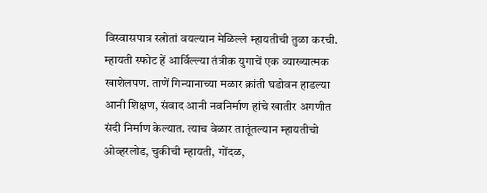विस्वासपात्र स्त्रोतां वयल्यान मेळिल्ले म्हायतीची तुळा करची.
म्हायती स्फोट हें आर्विल्ल्या तंत्रीक युगाचें एक व्याख्यात्मक खाशेलपण. ताणें गिन्यानाच्या मळार क्रांती घडोवन हाडल्या आनी शिक्षण, संवाद आनी नवनिर्माण हांचे खातीर अगणीत संदी निर्माण केल्यात. त्याच वेळार तातूंतल्यान म्हायतीचो ओव्हरलोड, चुकीची म्हायती, गोंदळ,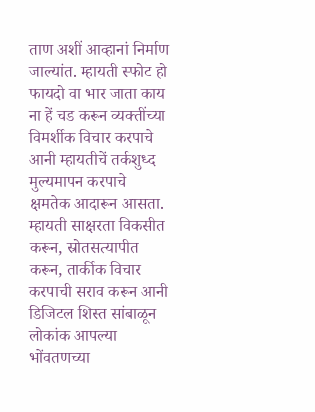ताण अशीं आव्हानां निर्माण जाल्यांत. म्हायती स्फोट हो फायदो वा भार जाता काय ना हें चड करून व्यक्तींच्या विमर्शीक विचार करपाचे आनी म्हायतीचें तर्कशुध्द मुल्यमापन करपाचे क्षमतेक आदारून आसता. म्हायती साक्षरता विकसीत करून, स्रोतसत्यापीत करून, तार्कीक विचार करपाची सराव करून आनी डिजिटल शिस्त सांबाळून लोकांक आपल्या भोंवतणच्या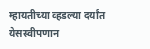म्हायतीच्या व्हडल्या दर्यांत येसस्वीपणान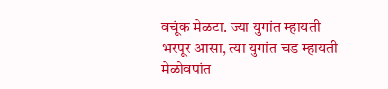वचूंक मेळटा. ज्या युगांत म्हायती भरपूर आसा, त्या युगांत चड म्हायती मेळोवपांत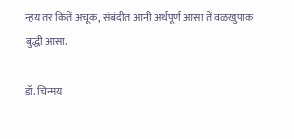न्हय तर कितें अचूक, संबंदीत आनी अर्थपूर्ण आसा तें वळखुपाक बुद्धी आसा.

डॉ. चिन्मय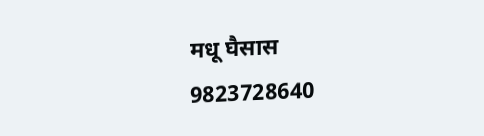मधू घैसास
9823728640